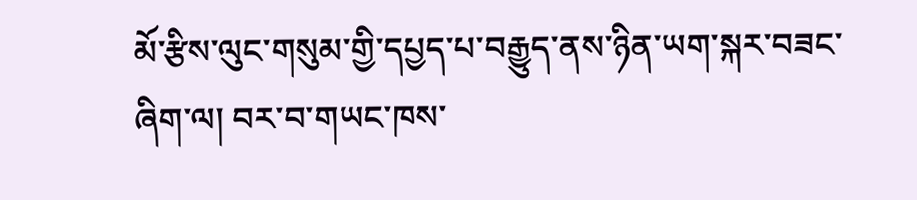མོ་རྩིས་ལུང་གསུམ་གྱི་དཔྱད་པ་བརྒྱུད་ནས་ཉིན་ཡག་སྐར་བཟང་ཞིག་ལ། བར་བ་གཡང་ཁས་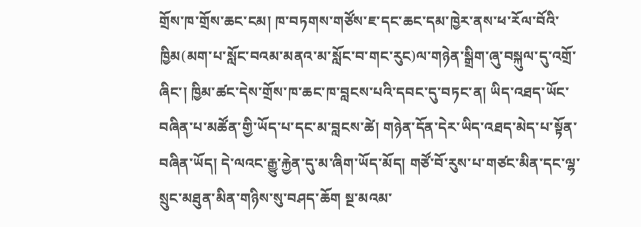གྲོས་ཁ་གྲོས་ཆང་ངམ། ཁ་བཏགས་གཙོས་ཇ་དང་ཆང་དམ་ཁྱེར་ནས་ཕ་རོལ་བོའི་ཁྱིམ(མག་པ་སློང་བའམ་མནའ་མ་སློང་བ་གང་རུང)ལ་གཉེན་སྒྲིག་ཞུ་བསྐུལ་དུ་འགྲོ་ཞིང་། ཁྱིམ་ཚང་དེས་གྲོས་ཁ་ཆང་ཁ་བླངས་པའི་དབང་དུ་བཏང་ན། ཡིད་འཐད་ཡོང་བཞིན་པ་མཚོན་གྱི་ཡོད་པ་དང་མ་བླངས་ཚེ། གཉེན་དོན་དེར་ཡིད་འཐད་མེད་པ་སྟོན་བཞིན་ཡོད། དེ་ལའང་རྒྱུ་རྐྱེན་དུ་མ་ཞིག་ཡོད་མོད། གཙོ་བོ་རུས་པ་གཙང་མིན་དང་ལྷ་སྲུང་མཐུན་མིན་གཉིས་སུ་བཤད་ཆོག སྔ་མའམ་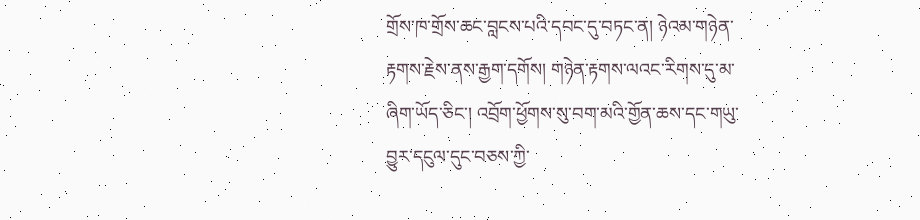གྲོས་ཁ་གྲོས་ཆང་བླངས་པའི་དབང་དུ་བཏང་ན། ཉེའམ་གཉེན་རྟགས་རྗེས་ནས་རྒྱག་དགོས། གཉེན་རྟགས་ལའང་རིགས་དུ་མ་ཞིག་ཡོད་ཅིང་། འབྲོག་ཕྱོགས་སུ་བག་མའི་གྱོན་ཆས་དང་གཡུ་བྱུར་དངུལ་དུང་བཅས་ཀྱི་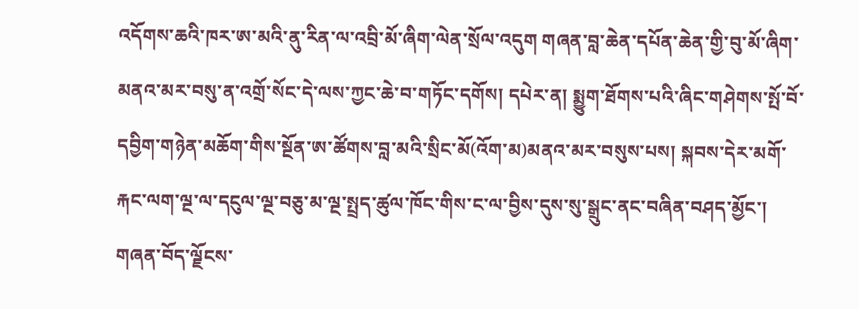འདོགས་ཆའི་ཁར་ཨ་མའི་ནུ་རིན་ལ་འབྲི་མོ་ཞིག་ལེན་སྲོལ་འདུག གཞན་བླ་ཆེན་དཔོན་ཆེན་གྱི་བུ་མོ་ཞིག་མནའ་མར་བསུ་ན་འགྲོ་སོང་དེ་ལས་ཀྱང་ཆེ་བ་གཏོང་དགོས། དཔེར་ན། སྨྱུག་ཐོགས་པའི་ཞིང་གཤེགས་སྤོ་བོ་དབྱིག་གཉེན་མཆོག་གིས་སྔོན་ཨ་ཚོགས་བླ་མའི་སྲིང་མོ(འོག་མ)མནའ་མར་བསུས་པས། སྐབས་དེར་མགོ་རྐང་ལག་ལྔ་ལ་དངུལ་ལྔ་བཅུ་མ་ལྔ་སྤྲད་ཚུལ་ཁོང་གིས་ང་ལ་བྱིས་དུས་སུ་སྒྲུང་ནང་བཞིན་བཤད་མྱོང་།
གཞན་བོད་ལྗོངས་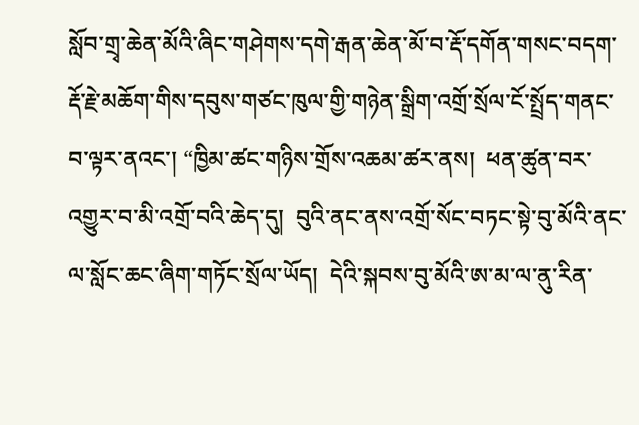སློབ་གྲྭ་ཆེན་མོའི་ཞིང་གཤེགས་དགེ་རྒན་ཆེན་མོ་བ་རྡོ་དགོན་གསང་བདག་རྡོ་རྗེ་མཆོག་གིས་དབུས་གཙང་ཁུལ་གྱི་གཉེན་སྒྲིག་འགྲོ་སྲོལ་ངོ་སྤྲོད་གནང་བ་ལྟར་ནའང་། “ཁྱིམ་ཚང་གཉིས་གྲོས་འཆམ་ཚར་ནས།  ཕན་ཚུན་བར་འགྱུར་བ་མི་འགྲོ་བའི་ཆེད་དུ།  བུའི་ནང་ནས་འགྲོ་སོང་བཏང་སྟེ་བུ་མོའི་ནང་ལ་སློང་ཆང་ཞིག་གཏོང་སྲོལ་ཡོད།  དེའི་སྐབས་བུ་མོའི་ཨ་མ་ལ་ནུ་རིན་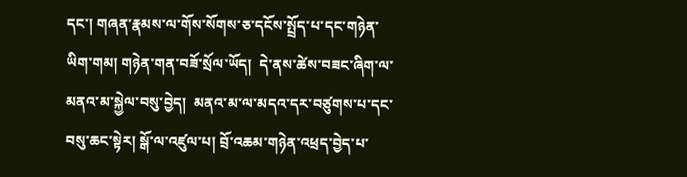དང་། གཞན་རྣམས་ལ་གོས་སོགས་ཅ་དངོས་སྤྲོད་པ་དང་གཉེན་ཡིག་གམ། གཉེན་གན་བཟོ་སྲོལ་ཡོད།  དེ་ནས་ཚེས་བཟང་ཞིག་ལ་མནའ་མ་སྐྱེལ་བསུ་བྱེད།  མནའ་མ་ལ་མདའ་དར་བཙུགས་པ་དང་བསུ་ཆང་སྟེར། སྒོ་ལ་འཛུལ་པ། བྲོ་འཆམ་གཉེན་འཕྲད་བྱེད་པ་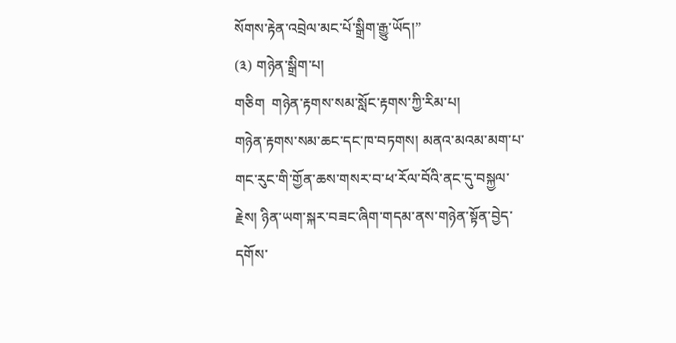སོགས་རྟེན་འབྲེལ་མང་པོ་སྒྲིག་རྒྱུ་ཡོད།”
(༣) གཉེན་སྒྲིག་པ།
གཅིག  གཉེན་རྟགས་སམ་སློང་རྟགས་ཀྱི་རིམ་པ།
གཉེན་རྟགས་སམ་ཆང་དང་ཁ་བཏགས། མནའ་མའམ་མག་པ་གང་རུང་གི་གྱོན་ཆས་གསར་བ་ཕ་རོལ་བོའི་ནང་དུ་བསྐྱལ་རྗེས། ཉིན་ཡག་སྐར་བཟང་ཞིག་གདམ་ནས་གཉེན་སྟོན་བྱེད་དགོས་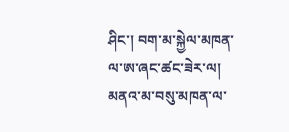ཤིང་། བག་མ་སྐྱེལ་མཁན་ལ་ཨ་ཞང་ཚང་ཟེར་ལ། མནའ་མ་བསུ་མཁན་ལ་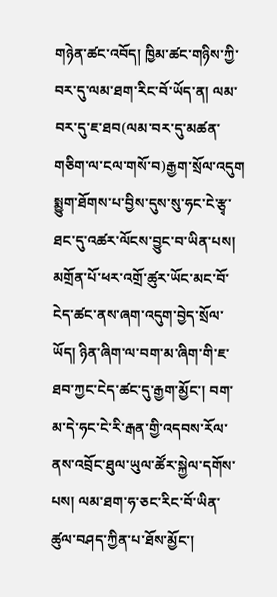གཉེན་ཚང་འབོད། ཁྱིམ་ཚང་གཉིས་ཀྱི་བར་དུ་ལམ་ཐག་རིང་བོ་ཡོད་ན། ལམ་བར་དུ་ཇ་ཐབ(ལམ་བར་དུ་མཚན་གཅིག་ལ་ངལ་གསོ་བ)རྒྱག་སྲོལ་འདུག སྨྱུག་ཐོགས་པ་བྱིས་དུས་སུ་ཧང་ངེ་རྩྭ་ཐང་དུ་འཚར་ལོངས་བྱུང་བ་ཡིན་པས། མགྲོན་པོ་ཕར་འགྲོ་ཚུར་ཡོང་མང་བོ་ངེད་ཚང་ནས་ཞག་འདུག་བྱེད་སྲོལ་ཡོད། ཉིན་ཞིག་ལ་བག་མ་ཞིག་གི་ཇ་ཐབ་ཀྱང་ངེད་ཚང་དུ་རྒྱག་མྱོང་། བག་མ་དེ་ཧང་ངེ་རི་རྒན་གྱི་འདབས་རོལ་ནས་འབྲོང་ཐུལ་ཡུལ་ཚོར་སྐྱེལ་དགོས་པས། ལམ་ཐག་ཧ་ཅང་རིང་བོ་ཡིན་ཚུལ་བཤད་ཀྱིན་པ་ཐོས་མྱོང་།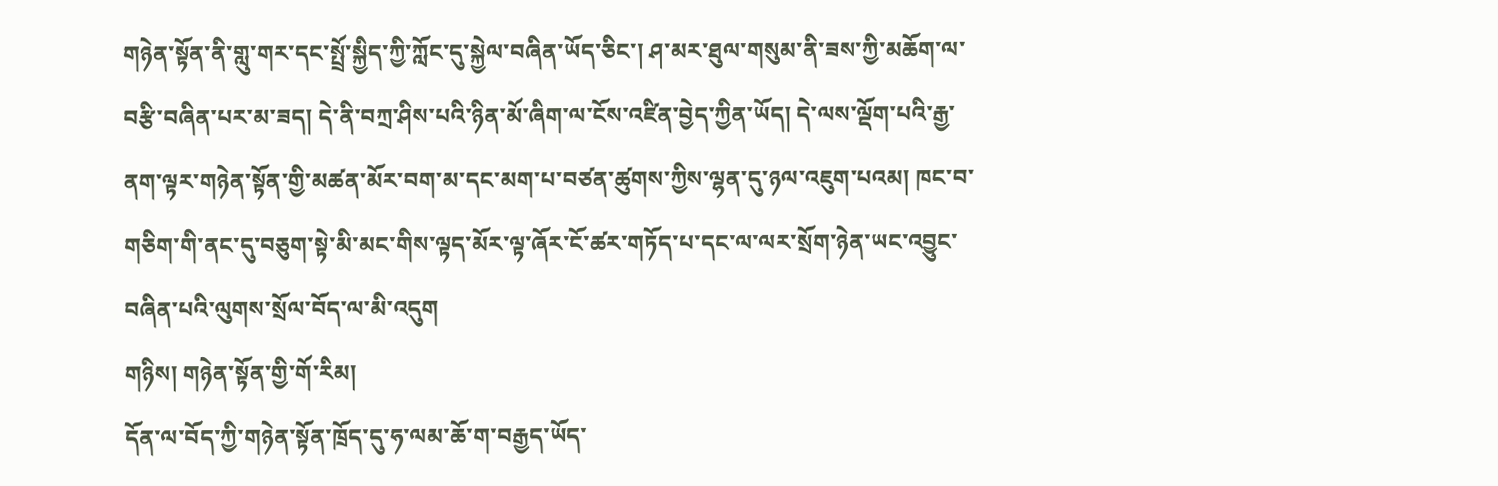གཉེན་སྟོན་ནི་གླུ་གར་དང་སྤྲོ་སྐྱིད་ཀྱི་ཀློང་དུ་སྐྱེལ་བཞིན་ཡོད་ཅིང་། ཤ་མར་ཐུལ་གསུམ་ནི་ཟས་ཀྱི་མཆོག་ལ་བརྩི་བཞིན་པར་མ་ཟད། དེ་ནི་བཀྲ་ཤིས་པའི་ཉིན་མོ་ཞིག་ལ་ངོས་འཛིན་བྱེད་ཀྱིན་ཡོད། དེ་ལས་ལྡོག་པའི་རྒྱ་ནག་ལྟར་གཉེན་སྟོན་གྱི་མཚན་མོར་བག་མ་དང་མག་པ་བཙན་ཚུགས་ཀྱིས་ལྷན་དུ་ཉལ་འཇུག་པའམ། ཁང་བ་གཅིག་གི་ནང་དུ་བཅུག་སྟེ་མི་མང་གིས་ལྟད་མོར་ལྟ་ཞོར་ངོ་ཚར་གཏོད་པ་དང་ལ་ལར་སྲོག་ཉེན་ཡང་འབྱུང་བཞིན་པའི་ལུགས་སྲོལ་བོད་ལ་མི་འདུག
གཉིས། གཉེན་སྟོན་གྱི་གོ་རིམ།
དོན་ལ་བོད་ཀྱི་གཉེན་སྟོན་ཁྲོད་དུ་ཧ་ལམ་ཆོ་ག་བརྒྱད་ཡོད་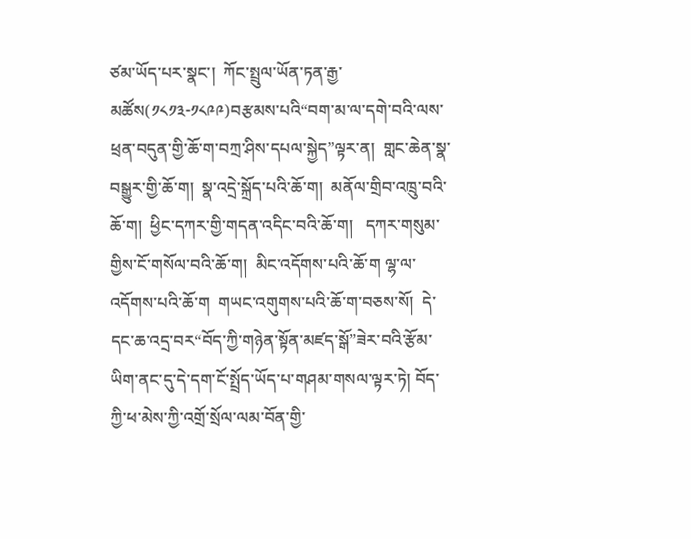ཙམ་ཡོད་པར་སྣང་།  ཀོང་སྤྲུལ་ཡོན་ཏན་རྒྱ་མཚོས(༡༨༡༣-༡༨༩༩)བརྩམས་པའི“བག་མ་ལ་དགེ་བའི་ལས་ཕྲན་བདུན་གྱི་ཆོ་ག་བཀྲ་ཤིས་དཔལ་སྐྱེད”ལྟར་ན།  གླང་ཆེན་སྣ་བསྒྱུར་གྱི་ཆོ་ག།  སྣ་འདྲེ་སྐྲོད་པའི་ཆོ་ག།  མནོལ་གྲིབ་འཁྲུ་བའི་ཆོ་ག།  ཕྱིང་དཀར་གྱི་གདན་འདིང་བའི་ཆོ་ག།   དཀར་གསུམ་གྱིས་ངོ་གསོལ་བའི་ཆོ་ག།  མིང་འདོགས་པའི་ཆོ་ག ལྷ་ལ་འདོགས་པའི་ཆོ་ག  གཡང་འགུགས་པའི་ཆོ་ག་བཅས་སོ།  དེ་དང་ཆ་འདྲ་བར“བོད་ཀྱི་གཉེན་སྟོན་མཛད་སྒོ”ཟེར་བའི་རྩོམ་ཡིག་ནང་དུ་དེ་དག་ངོ་སྤྲོད་ཡོད་པ་གཤམ་གསལ་ལྟར་ཏེ། བོད་ཀྱི་ཕ་མེས་ཀྱི་འགྲོ་སྲོལ་ལམ་བོན་གྱི་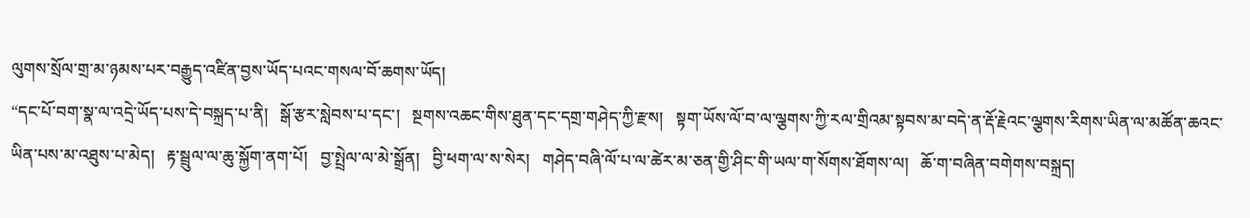ལུགས་སྲོལ་གྲ་མ་ཉམས་པར་བརྒྱུད་འཛིན་བྱས་ཡོད་པའང་གསལ་བོ་ཆགས་ཡོད།
“དང་པོ་བག་སྣ་ལ་འདྲེ་ཡོད་པས་དེ་བསྐྲད་པ་ནི།   སྒོ་རྩར་སླེབས་པ་དང་།   སྔགས་འཆང་གིས་ཐུན་དང་དགྲ་གཤེད་ཀྱི་རྫས།   སྟག་ཡོས་ལོ་བ་ལ་ལྕགས་ཀྱི་རལ་གྲིའམ་སྟབས་མ་བདེ་ན་རྡོ་རྗེའང་ལྕགས་རིགས་ཡིན་ལ་མཚོན་ཆའང་ཡིན་པས་མ་འཐུས་པ་མེད།   རྟ་སྦྲུལ་ལ་ཆུ་སྐྱོག་ནག་པོ།   བྱ་སྤྲེལ་ལ་མེ་སྒྲོན།   བྱི་ཕག་ལ་ས་སེར།   གཤེད་བཞི་ལོ་པ་ལ་ཚེར་མ་ཅན་གྱི་ཤིང་གི་ཡལ་ག་སོགས་ཐོགས་ལ།   ཆོ་ག་བཞིན་བགེགས་བསྐྲད།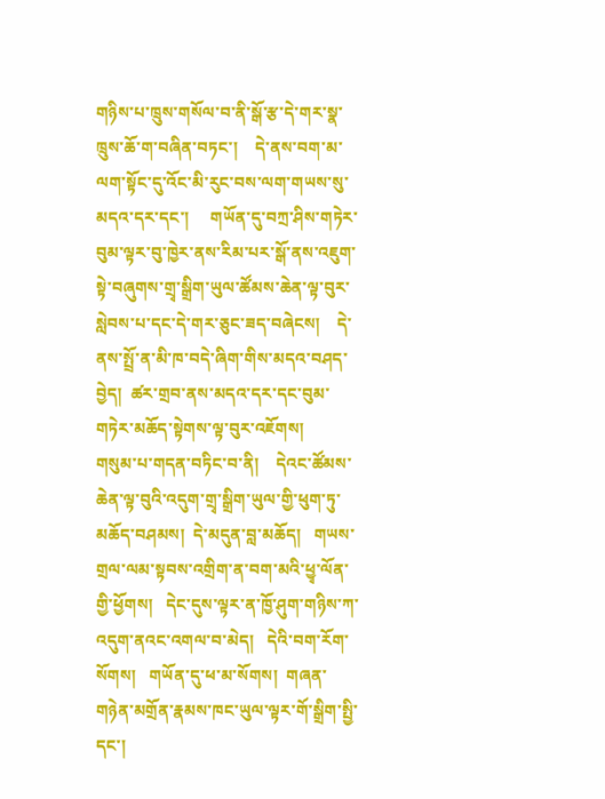གཉིས་པ་ཁྲུས་གསོལ་བ་ནི་སྒོ་རྩ་དེ་གར་སྣ་ཁྲུས་ཆོ་ག་བཞིན་བཏང་།    དེ་ནས་བག་མ་ལག་སྟོང་དུ་འོང་མི་རུང་བས་ལག་གཡས་སུ་མདའ་དར་དང་།     གཡོན་དུ་བཀྲ་ཤིས་གཏེར་བུམ་ལྟར་བུ་ཁྱེར་ནས་རིམ་པར་སྒོ་ནས་འཇུག་སྟེ་བཞུགས་གྲྭ་སྒྲིག་ཡུལ་ཚོམས་ཆེན་ལྟ་བུར་སླེབས་པ་དང་དེ་གར་ཅུང་ཟད་བཞེངས།    དེ་ནས་སྤྲོ་ན་མི་ཁ་བདེ་ཞིག་གིས་མདའ་བཤད་བྱེད།  ཚར་གྲབ་ནས་མདའ་དར་དང་བུམ་གཏེར་མཆོད་སྟེགས་ལྟ་བུར་འཇོགས།
གསུམ་པ་གདན་བཏིང་བ་ནི།    དེའང་ཚོམས་ཆེན་ལྟ་བུའི་འདུག་གྲྭ་སྒྲིག་ཡུལ་གྱི་ཕུག་ཏུ་མཆོད་བཤམས།  དེ་མདུན་བླ་མཆོད།   གཡས་གྲལ་ལམ་སྟབས་འགྲིག་ན་བག་མའི་ཕྱྭ་ལོན་གྱི་ཕྱོགས།   དེང་དུས་ལྟར་ན་ཁྱོ་ཤུག་གཉིས་ཀ་འདུག་ནའང་འགལ་བ་མེད།   དེའི་བག་རོག་སོགས།   གཡོན་དུ་ཕ་མ་སོགས།  གཞན་གཉེན་མགྲོན་རྣམས་ཁང་ཡུལ་ལྟར་གོ་སྒྲིག་སྤྱི་དང་།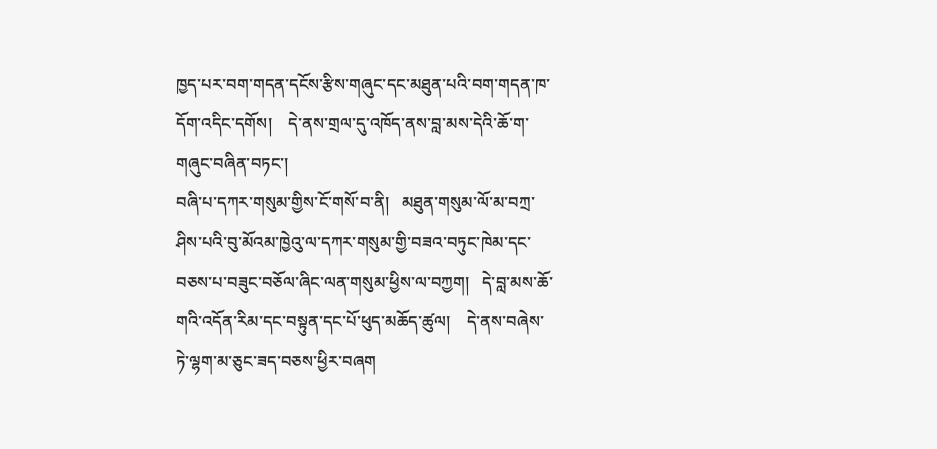ཁྱད་པར་བག་གདན་དངོས་རྩིས་གཞུང་དང་མཐུན་པའི་བག་གདན་ཁ་དོག་འདིང་དགོས།    དེ་ནས་གྲལ་དུ་འཁོད་ནས་བླ་མས་དེའི་ཆོ་ག་གཞུང་བཞིན་བཏང་།
བཞི་པ་དཀར་གསུམ་གྱིས་ངོ་གསོ་བ་ནི།   མཐུན་གསུམ་ལོ་མ་བཀྲ་ཤིས་པའི་བུ་མོའམ་ཁྱེའུ་ལ་དཀར་གསུམ་གྱི་བཟའ་བཏུང་ཁེམ་དང་བཅས་པ་བཟུང་བཅོལ་ཞིང་ལན་གསུམ་ཕྱིས་ལ་བཀྱག།   དེ་བླ་མས་ཆོ་གའི་འདོན་རིམ་དང་བསྟུན་དང་པོ་ཕུད་མཆོད་ཚུལ།    དེ་ནས་བཞེས་ཏེ་ལྷག་མ་ཅུང་ཟད་བཅས་ཕྱིར་བཞག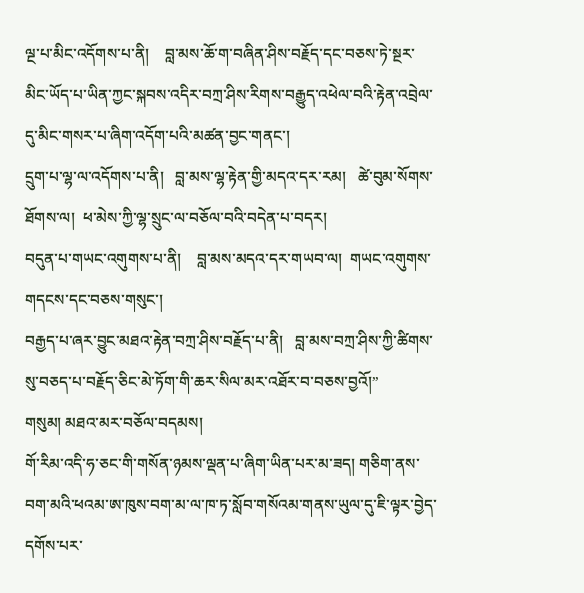ལྔ་པ་མིང་འདོགས་པ་ནི།    བླ་མས་ཆོ་ག་བཞིན་ཤིས་བརྗོད་དང་བཅས་ཏེ་སྔར་མིང་ཡོད་པ་ཡིན་ཀྱང་སྐབས་འདིར་བཀྲ་ཤིས་རིགས་བརྒྱུད་འཕེལ་བའི་རྟེན་འབྲེལ་དུ་མིང་གསར་པ་ཞིག་འདོག་པའི་མཚན་བྱང་གནང་།
དྲུག་པ་ལྷ་ལ་འདོགས་པ་ནི།   བླ་མས་ལྷ་རྟེན་གྱི་མདའ་དར་རམ།   ཚེ་བུམ་སོགས་ཐོགས་ལ།  ཕ་མེས་ཀྱི་ལྷ་སྲུང་ལ་བཅོལ་བའི་བདེན་པ་བདར།
བདུན་པ་གཡང་འགུགས་པ་ནི།    བླ་མས་མདའ་དར་གཡབ་ལ།  གཡང་འགུགས་གདངས་དང་བཅས་གསུང་།
བརྒྱད་པ་ཞར་བྱུང་མཐའ་རྟེན་བཀྲ་ཤིས་བརྗོད་པ་ནི།   བླ་མས་བཀྲ་ཤིས་ཀྱི་ཚིགས་སུ་བཅད་པ་བརྗོད་ཅིང་མེ་ཏོག་གི་ཆར་སིལ་མར་འཐོར་བ་བཅས་བྱའོ།”
གསུམ། མཐའ་མར་བཅོལ་བདམས།
གོ་རིམ་འདི་ཧ་ཅང་གི་གསོན་ཉམས་ལྡན་པ་ཞིག་ཡིན་པར་མ་ཟད། གཅིག་ནས་བག་མའི་ཕའམ་ཨ་ཁུས་བག་མ་ལ་ཁ་ཏ་སློབ་གསོའམ་གནས་ཡུལ་དུ་ཇི་ལྟར་བྱེད་དགོས་པར་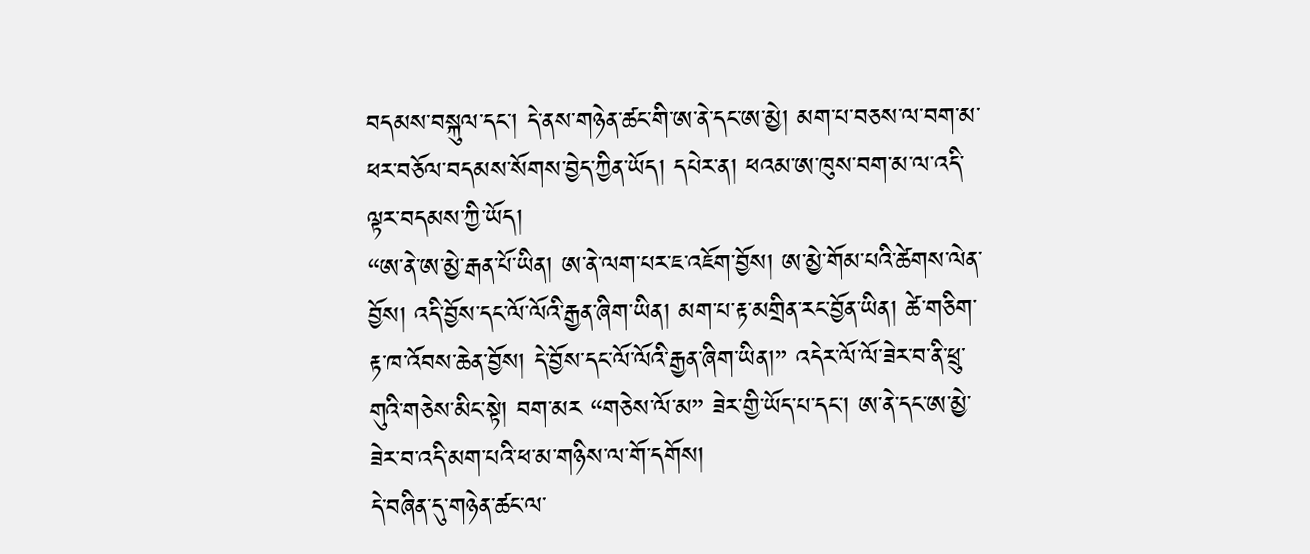བདམས་བསྐུལ་དང་། དེ་ནས་གཉེན་ཚང་གི་ཨ་ནེ་དང་ཨ་མྱེ། མག་པ་བཅས་ལ་བག་མ་ཕར་བཅོལ་བདམས་སོགས་བྱེད་ཀྱིན་ཡོད། དཔེར་ན། ཕའམ་ཨ་ཁུས་བག་མ་ལ་འདི་ལྟར་བདམས་ཀྱི་ཡོད།
“ཨ་ནེ་ཨ་མྱེ་རྒན་པོ་ཡིན། ཨ་ནེ་ལག་པར་ཇ་འཇོག་བྱོས། ཨ་མྱེ་གོམ་པའི་ཚེགས་ལེན་བྱོས། འདི་བྱོས་དང་ལོ་ལོའི་རྒྱན་ཞིག་ཡིན། མག་པ་རྟ་མགྲིན་རང་བྱོན་ཡིན། ཚེ་གཅིག་རྟ་ཁ་འོབས་ཆེན་བྱོས། དེ་བྱོས་དང་ལོ་ལོའི་རྒྱན་ཞིག་ཡིན།” འདེར་ལོ་ལོ་ཟེར་བ་ནི་ཕྲུ་གུའི་གཅེས་མིང་སྟེ། བག་མར “གཅེས་ལོ་མ” ཟེར་གྱི་ཡོད་པ་དང་། ཨ་ནེ་དང་ཨ་མྱེ་ཟེར་བ་འདི་མག་པའི་ཕ་མ་གཉིས་ལ་གོ་དགོས།
དེ་བཞིན་དུ་གཉེན་ཚང་ལ་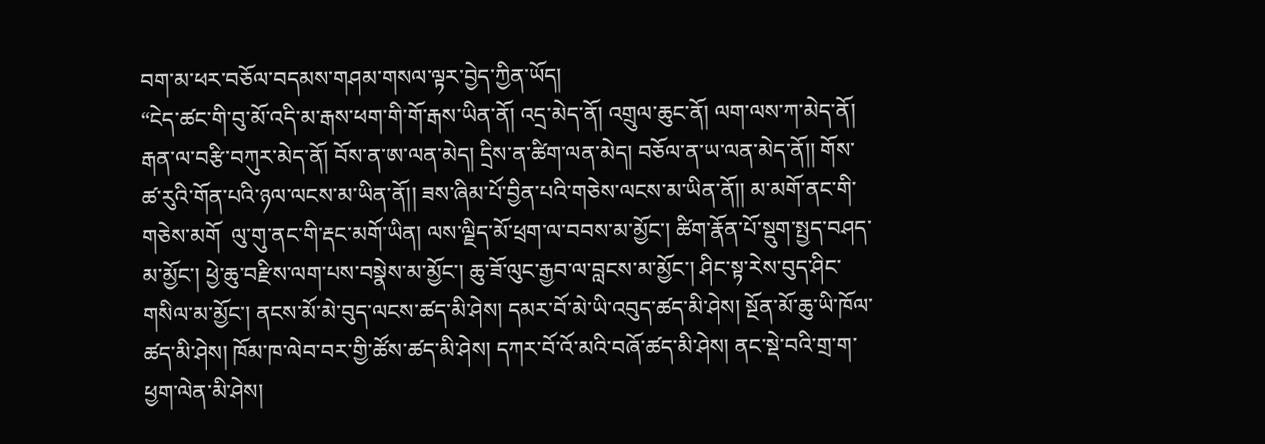བག་མ་ཕར་བཅོལ་བདམས་གཤམ་གསལ་ལྟར་བྱེད་ཀྱིན་ཡོད།
“ངེད་ཚང་གི་བུ་མོ་འདི་མ་རྒས་ཕག་གི་གོ་རྒས་ཡིན་ནོ། འདྲ་མེད་ནོ། འགྲུལ་ཆུང་ནོ། ལག་ལས་ཀ་མེད་ནོ། རྒན་ལ་བརྩི་བཀུར་མེད་ནོ། བོས་ན་ཨ་ལན་མེད། དྲིས་ན་ཚིག་ལན་མེད། བཅོལ་ན་ཡ་ལན་མེད་ནོ།། གོས་ཚ་རུའི་གོན་པའི་ཉལ་ལངས་མ་ཡིན་ནོ།། ཟས་ཞིམ་པོ་བྱིན་པའི་གཅེས་ལངས་མ་ཡིན་ནོ།། མ་མགོ་ནང་གི་གཅེས་མགོ  ལུ་གུ་ནང་གི་རྡང་མགོ་ཡིན། ལས་ལྗིད་མོ་ཕྲག་ལ་བབས་མ་མྱོང་། ཚིག་རྣོན་པོ་སྡུག་སྤྱད་བཤད་མ་མྱོང་། ཕྱེ་ཆུ་བརྫིས་ལག་པས་བསྣེས་མ་མྱོང་། ཆུ་ཟོ་ལུང་རྒྱབ་ལ་བླངས་མ་མྱོང་། ཤིང་སྟ་རེས་བུད་ཤིང་གསིལ་མ་མྱོང་། ནངས་མོ་མེ་བུད་ལངས་ཚད་མི་ཤེས། དམར་བོ་མེ་ཡི་འབུད་ཚད་མི་ཤེས། སྔོན་མོ་ཆུ་ཡི་ཁོལ་ཚད་མི་ཤེས། ཁོམ་ཁ་ལེབ་བར་གྱི་ཚོས་ཚད་མི་ཤེས། དཀར་བོ་འོ་མའི་བཞོ་ཚད་མི་ཤེས། ནང་སྡེ་བའི་གྲ་ག་ཕྱག་ལེན་མི་ཤེས།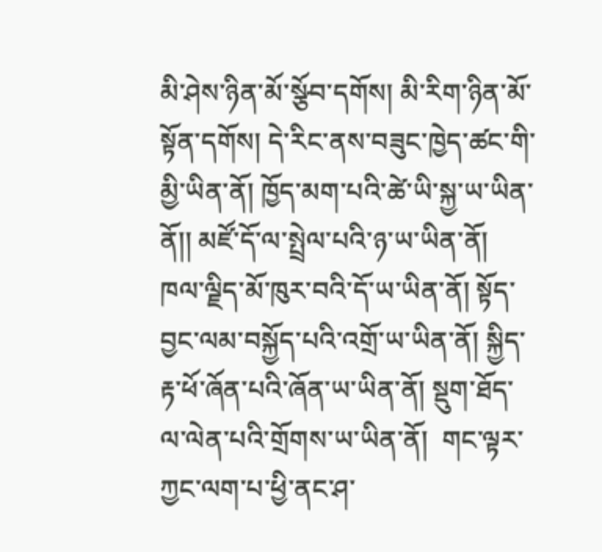མི་ཤེས་ཉིན་མོ་སྩོབ་དགོས། མི་རིག་ཉིན་མོ་སྟོན་དགོས། དེ་རིང་ནས་བཟུང་ཁྱེད་ཚང་གི་མྱི་ཡིན་ནོ། ཁྱོད་མག་པའི་ཚེ་ཡི་སྐྱ་ཡ་ཡིན་ནོ།། མཛོ་དོ་ལ་སྤྲེལ་པའི་ཉ་ཡ་ཡིན་ནོ། ཁལ་ལྗིད་མོ་ཁུར་བའི་དོ་ཡ་ཡིན་ནོ། སྟོད་བྱང་ལམ་བསྐྱོད་པའི་འགྲོ་ཡ་ཡིན་ནོ། སྐྱིད་རྟ་ཕོ་ཞོན་པའི་ཞོན་ཡ་ཡིན་ནོ། སྡུག་ཐོད་ལ་ལེན་པའི་གྲོགས་ཡ་ཡིན་ནོ།  གང་ལྟར་ཀྱང་ལག་པ་ཕྱི་ནང་ཤ་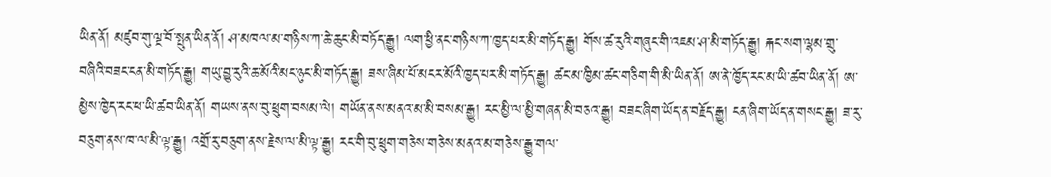ཡིན་ནོ། མཛུབ་གུ་ལྔ་བོ་སྤུན་ཡིན་ནོ། ཤ་མཁལ་མ་གཉིས་ཀ་ཆེ་ཆུང་མི་བཏོད་རྒྱུ། ལག་ཕྱི་ནང་གཉིས་ཀ་ཁྱད་པར་མི་གཏོད་རྒྱུ། གོས་ཚ་རུའི་གཞུང་གི་འཇམ་ཤ་མི་གཏོད་རྒྱུ། རྐང་སག་ལྷམ་གྲུ་བཞིའི་བཟང་ངན་མི་གཏོད་རྒྱུ། གཡུ་བྱུ་རུའི་ཆ་མོའི་མང་ཉུང་མི་གཏོད་རྒྱུ། ཟས་ཞིམ་པོ་མངར་མོའི་ཁྱད་པར་མི་གཏོད་རྒྱུ། ཚང་མ་ཁྱིམ་ཚང་གཅིག་གི་མི་ཡིན་ནོ། ཨ་ནེ་ཁྱོད་རང་མ་ཡི་ཚབ་ཡིན་ནོ། ཨ་མྱེས་ཁྱེད་རང་ཕ་ཡི་ཚབ་ཡིན་ནོ། གཡས་ནས་བུ་ཕྲུག་བསམ་ལེ། གཡོན་ནས་མནའ་མ་མི་བསམ་རྒྱུ། རང་མྱི་ལ་མྱི་གཞན་མི་བཅའ་རྒྱུ། བཟང་ཞིག་ཡོད་ན་བརྗོད་རྒྱུ། ངན་ཞིག་ཡོད་ན་གསང་རྒྱུ། ཟ་རུ་བཅུག་ནས་ཁ་ལ་མི་ལྟ་རྒྱུ། འགྲོ་རུ་བཅུག་ནས་རྗེས་ལ་མི་ལྟ་རྒྱུ། རང་གི་བུ་ཕྲུག་གཅེས་གཅེས་མནའ་མ་གཅེས་རྒྱུ་གལ་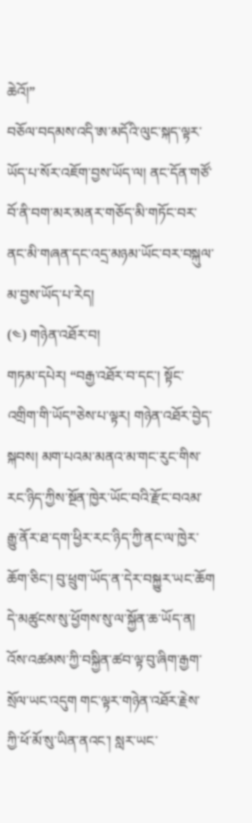ཆེའོ།”
བཅོལ་བདམས་འདི་ཨ་མདོའི་ལུང་སྐད་ལྟར་ཡོད་པ་སོར་འཇོག་བྱས་ཡོད་ལ། ནང་དོན་གཙོ་བོ་ནི་བག་མར་མནར་གཅོད་མི་གཏོང་བར་ནང་མི་གཞན་དང་འདྲ་མཉམ་ཡོང་བར་བསྐུལ་མ་བྱས་ཡོད་པ་རེད།
(༤) གཉེན་འཐོར་བ།
གཏམ་དཔེར། “བརྒྱ་འཐོར་བ་དང་། སྟོང་འགྲིག་གི་ཡོད”ཅེས་པ་ལྟར། གཉེན་འཐོར་བྱེད་སྐབས། མག་པའམ་མནའ་མ་གང་རུང་གིས་རང་ཉིད་ཀྱིས་སྔོན་ཁྱེར་ཡོང་བའི་རྫོང་བའམ་རྒྱུ་ནོར་ཐ་དག་ཕྱིར་རང་ཉིད་ཀྱི་ནང་ལ་ཁྱེར་ཆོག་ཅིང་། བུ་ཕྲུག་ཡོད་ན་དེར་བསྐྱུར་ཡང་ཆོག དེ་མཚུངས་སུ་ཕྱོགས་སུ་ལ་སྐྱོན་ཆ་ཡོད་ན། འོས་འཚམས་ཀྱི་བསྐྱིན་ཚབ་ལྟ་བུ་ཞིག་རྒྱག་སྲོལ་ཡང་འདུག གང་ལྟར་གཉེན་འཐོར་རྗེས་ཀྱི་ཕོ་མོ་སུ་ཡིན་ནའང་། སླར་ཡང་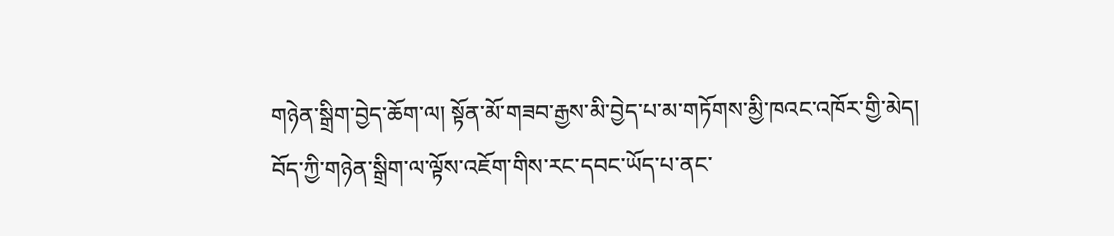གཉེན་སྒྲིག་བྱེད་ཆོག་ལ། སྟོན་མོ་གཟབ་རྒྱས་མི་བྱེད་པ་མ་གཏོགས་མྱི་ཁའང་འཁོར་གྱི་མེད།
བོད་ཀྱི་གཉེན་སྒྲིག་ལ་ལྟོས་འཇོག་གིས་རང་དབང་ཡོད་པ་ནང་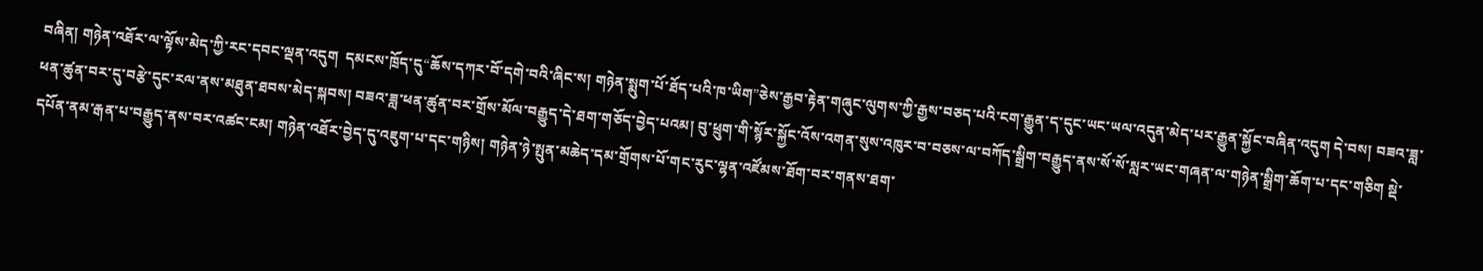བཞིན། གཉེན་འཐོར་ལ་ལྟོས་མེད་ཀྱི་རང་དབང་ལྡན་འདུག  དམངས་ཁྲོད་དུ“ཆོས་དཀར་བོ་དགེ་བའི་ཞིང་ས། གཉེན་སྨུག་པོ་ཐོད་པའི་ཁ་ཡིག”ཅེས་རྒྱབ་རྟེན་གཞུང་ལུགས་ཀྱི་རྒྱས་བཅད་པའི་ངག་རྒྱུན་ད་དུང་ཡང་ཡལ་འདུན་མེད་པར་རྒྱུན་སྐྱོང་བཞིན་འདུག དེ་བས། བཟའ་ཟླ་ཕན་ཚུན་བར་དུ་བརྩེ་དུང་རལ་ནས་མཐུན་ཐབས་མེད་སྐབས། བཟའ་ཟླ་ཕན་ཚུན་བར་གྲོས་མོལ་བརྒྱུད་དེ་ཐག་གཅོད་བྱེད་པའམ། བུ་ཕྲུག་གི་སྙོར་སྐྱོང་འོས་འགན་སུས་འཁུར་བ་བཅས་ལ་བཀོད་སྒྲིག་བརྒྱུད་ནས་སོ་སོ་སླར་ཡང་གཞན་ལ་གཉེན་སྒྲིག་ཆོག་པ་དང་གཅིག སྡེ་དཔོན་ནམ་རྒན་པ་བརྒྱུད་ནས་བར་འཚང་ངམ། གཉེན་འཐོར་བྱེད་དུ་འཇུག་པ་དང་གཉིས། གཉེན་ཉེ་སྤུན་མཆེད་དམ་གྲོགས་པོ་གང་རུང་ལྷན་འཛོམས་ཐོག་བར་གནས་ཐག་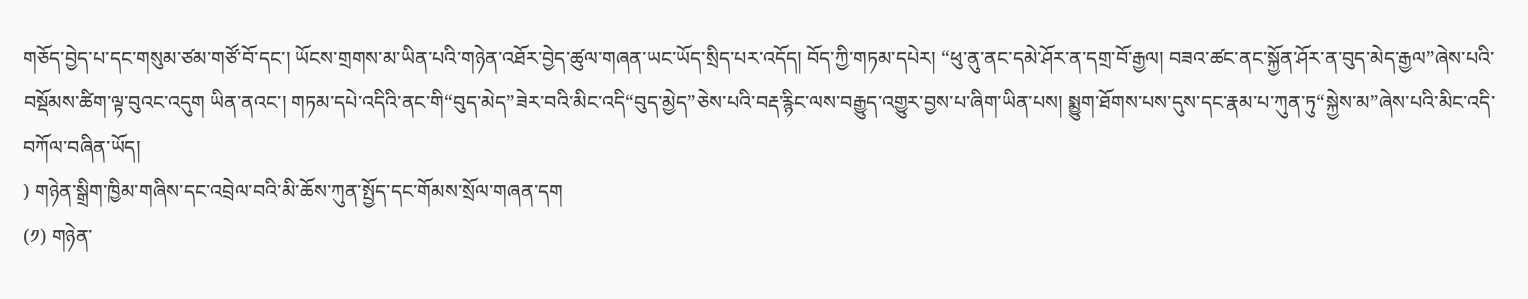གཅོད་བྱེད་པ་དང་གསུམ་ཙམ་གཙོ་བོ་དང་། ཡོངས་གྲགས་མ་ཡིན་པའི་གཉེན་འཐོར་བྱེད་ཚུལ་གཞན་ཡང་ཡོད་སྲིད་པར་འདོད། བོད་ཀྱི་གཏམ་དཔེར། “ཕུ་ནུ་ནང་དམེ་ཤོར་ན་དགྲ་བོ་རྒྱལ། བཟའ་ཚང་ནང་སྐྱོན་ཤོར་ན་བུད་མེད་རྒྱལ”ཞེས་པའི་བསྡོམས་ཚིག་ལྟ་བུའང་འདུག ཡིན་ནའང་། གཏམ་དཔེ་འདིའི་ནང་གི“བུད་མེད”ཟེར་བའི་མིང་འདི“བུད་མྱེད”ཅེས་པའི་བརྡ་རྙིང་ལས་བརྒྱུད་འགྱུར་བྱས་པ་ཞིག་ཡིན་པས། སྨྱུག་ཐོགས་པས་དུས་དང་རྣམ་པ་ཀུན་ཏུ“སྐྱེས་མ”ཞེས་པའི་མིང་འདི་བཀོལ་བཞིན་ཡོད།
) གཉེན་སྒྲིག་ཁྱིམ་གཞིས་དང་འབྲེལ་བའི་མི་ཆོས་ཀུན་སྤྱོད་དང་གོམས་སྲོལ་གཞན་དག
(༡) གཉེན་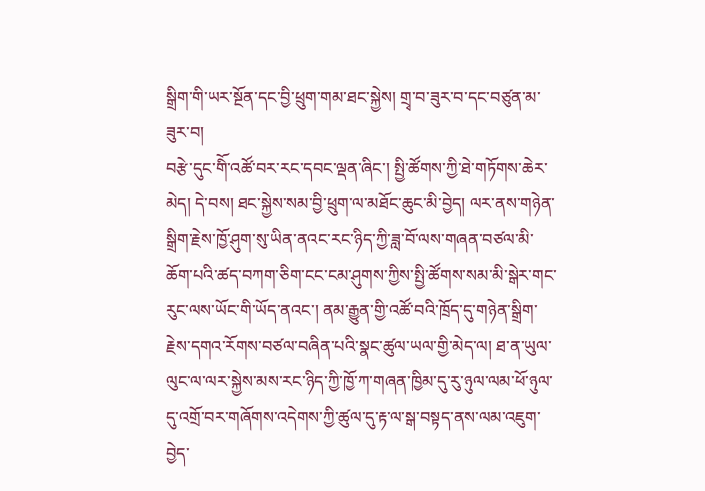སྒྲིག་གི་ཡར་སྔོན་དང་བྱི་ཕྲུག་གམ་ཐང་སྐྱེས། གྲྭ་བ་ཟུར་བ་དང་བཙུན་མ་ཟུར་བ།
བརྩེ་དུང་གིོ་འཚོ་བར་རང་དབང་ལྡན་ཞིང་། སྤྱི་ཚོགས་ཀྱི་ཐེ་གཏོགས་ཆེར་མེད། དེ་བས། ཐང་སྐྱེས་སམ་བྱི་ཕྲུག་ལ་མཐོང་ཆུང་མི་བྱེད། ལར་ནས་གཉེན་སྒྲིག་རྗེས་ཁྱོ་ཤུག་སུ་ཡིན་ནའང་རང་ཉིད་ཀྱི་ཟླ་བོ་ལས་གཞན་བཙལ་མི་ཆོག་པའི་ཚད་བཀག་ཅིག་ངང་ངམ་ཤུགས་ཀྱིས་སྤྱི་ཚོགས་སམ་མི་སྒེར་གང་རུང་ལས་ཡོང་གི་ཡོད་ནའང་། ནམ་རྒྱུན་གྱི་འཚོ་བའི་ཁྲོད་དུ་གཉེན་སྒྲིག་རྗེས་དགའ་རོགས་བཙལ་བཞིན་པའི་སྣང་ཚུལ་ཡལ་གྱི་མེད་ལ། ཐ་ན་ཡུལ་ལུང་ལ་ལར་སྐྱེས་མས་རང་ཉིད་ཀྱི་ཁྱོ་ཀ་གཞན་ཁྱིམ་དུ་རུ་ཉུལ་ལམ་ཕོ་ཉུལ་དུ་འགྲོ་བར་གཞོགས་འདེགས་ཀྱི་ཚུལ་དུ་རྟ་ལ་སྒ་བསྟད་ནས་ལམ་འཇུག་བྱེད་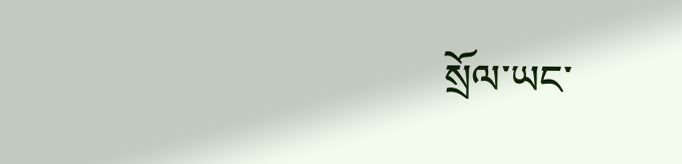སྲོལ་ཡང་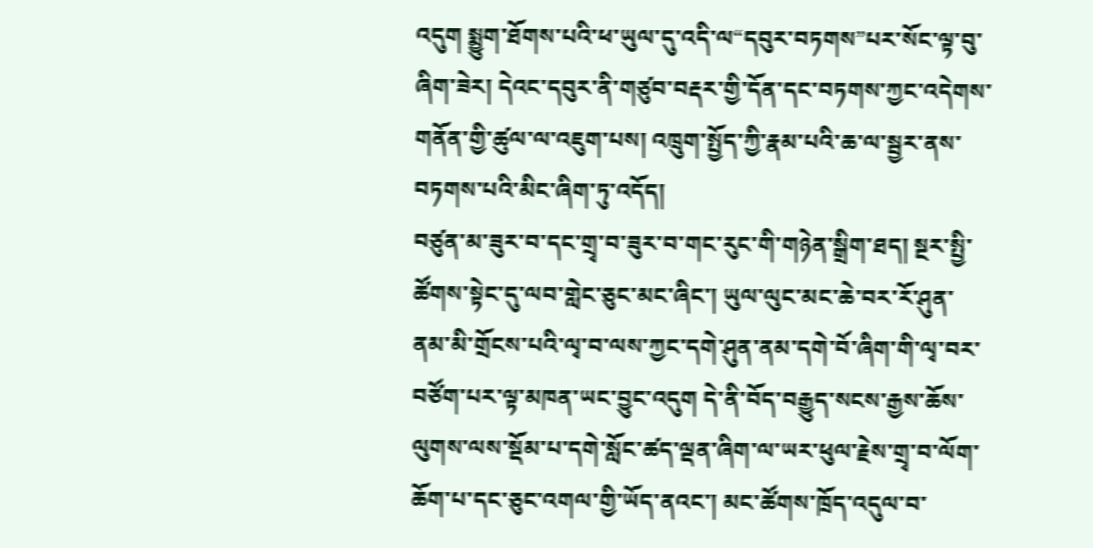འདུག སྨྱུག་ཐོགས་པའི་ཕ་ཡུལ་དུ་འདི་ལ“དབུར་བཏགས”པར་སོང་ལྟ་བུ་ཞིག་ཟེར། དེའང་དབུར་ནི་གཙུབ་བརྡར་གྱི་དོན་དང་བཏགས་ཀྱང་འདེགས་གནོན་གྱི་ཚུལ་ལ་འཇུག་པས། འཁྲུག་སྤྱོད་ཀྱི་རྣམ་པའི་ཆ་ལ་སྦྱར་ནས་བཏགས་པའི་མིང་ཞིག་ཏུ་འདོད།
བཙུན་མ་ཟུར་བ་དང་གྲྭ་བ་ཟུར་བ་གང་རུང་གི་གཉེན་སྒྲིག་ཐད། སྔར་སྤྱི་ཚོགས་སྟེང་དུ་ལབ་གླེང་ཅུང་མང་ཞིང་། ཡུལ་ལུང་མང་ཆེ་བར་རོ་ཤུན་ནམ་མི་གྲོངས་པའི་ལྭ་བ་ལས་ཀྱང་དགེ་ཤུན་ནམ་དགེ་བོ་ཞིག་གི་ལྭ་བར་བཙོག་པར་ལྟ་མཁན་ཡང་བྱུང་འདུག དེ་ནི་བོད་བརྒྱུད་སངས་རྒྱས་ཆོས་ལུགས་ལས་སྡོམ་པ་དགེ་སློང་ཚད་ལྡན་ཞིག་ལ་ཡར་ཕུལ་རྗེས་གྲྭ་བ་ལོག་ཆོག་པ་དང་ཅུང་འགལ་གྱི་ཡོད་ནའང་། མང་ཚོགས་ཁྲོད་འདུལ་བ་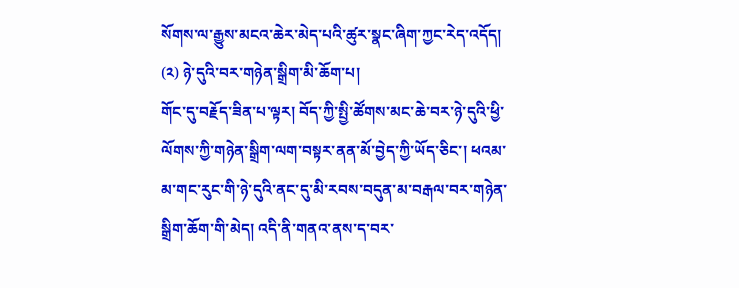སོགས་ལ་རྒྱུས་མངའ་ཆེར་མེད་པའི་ཚུར་སྣང་ཞིག་ཀྱང་རེད་འདོད།
(༢) ཉེ་དུའི་བར་གཉེན་སྒྲིག་མི་ཆོག་པ།
གོང་དུ་བརྗོད་ཟིན་པ་ལྟར། བོད་ཀྱི་སྤྱི་ཚོགས་མང་ཆེ་བར་ཉེ་དུའི་ཕྱི་ལོགས་ཀྱི་གཉེན་སྒྲིག་ལག་བསྟར་ནན་མོ་བྱེད་ཀྱི་ཡོད་ཅིང་། ཕའམ་མ་གང་རུང་གི་ཉེ་དུའི་ནང་དུ་མི་རབས་བདུན་མ་བརྒལ་བར་གཉེན་སྒྲིག་ཆོག་གི་མེད། འདི་ནི་གནའ་ནས་ད་བར་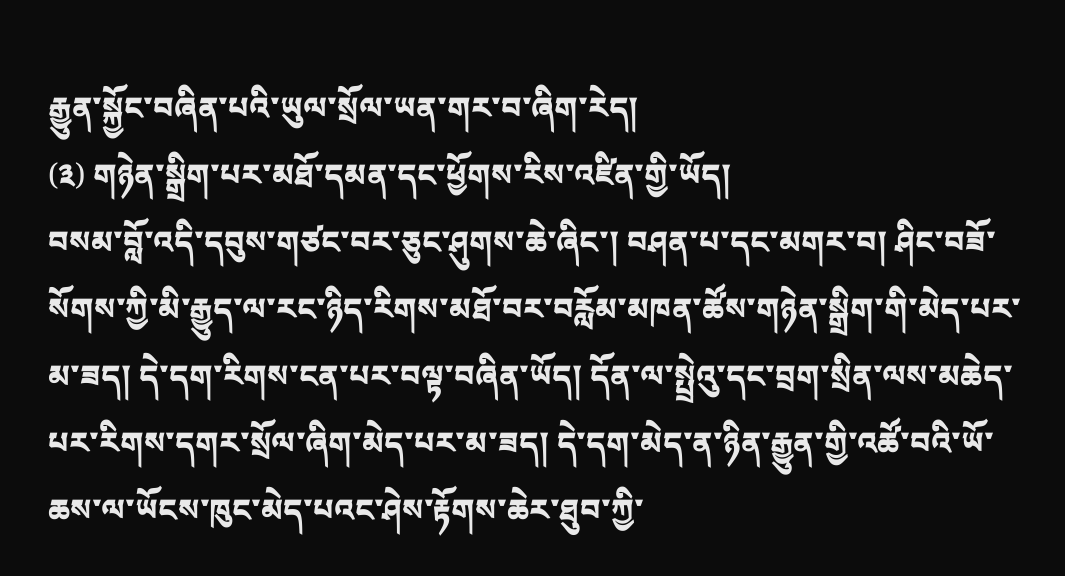རྒྱུན་སྐྱོང་བཞིན་པའི་ཡུལ་སྲོལ་ཡན་གར་བ་ཞིག་རེད།
(༣) གཉེན་སྒྲིག་པར་མཐོ་དམན་དང་ཕྱོགས་རིས་འཛིན་གྱི་ཡོད།
བསམ་བློ་འདི་དབུས་གཙང་བར་ཅུང་ཤུགས་ཆེ་ཞིང་། བཤན་པ་དང་མགར་བ། ཤིང་བཟོ་སོགས་ཀྱི་མི་རྒྱུད་ལ་རང་ཉིད་རིགས་མཐོ་བར་བརློམ་མཁན་ཚོས་གཉེན་སྒྲིག་གི་མེད་པར་མ་ཟད། དེ་དག་རིགས་ངན་པར་བལྟ་བཞིན་ཡོད། དོན་ལ་སྤྲེའུ་དང་བྲག་སྲིན་ལས་མཆེད་པར་རིགས་དགར་སྲོལ་ཞིག་མེད་པར་མ་ཟད། དེ་དག་མེད་ན་ཉིན་རྒྱུན་གྱི་འཚོ་བའི་ཡོ་ཆས་ལ་ཡོངས་ཁུང་མེད་པའང་ཤེས་རྟོགས་ཆེར་ཐུབ་ཀྱི་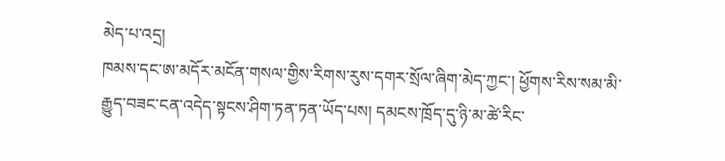མེད་པ་འདྲ།
ཁམས་དང་ཨ་མདོར་མངོན་གསལ་གྱིས་རིགས་རུས་དགར་སྲོལ་ཞིག་མེད་ཀྱང་། ཕྱོགས་རིས་སམ་མི་རྒྱུད་བཟང་ངན་འདེད་སྟངས་ཤིག་ཏན་ཏན་ཡོད་པས། དམངས་ཁྲོད་དུ་ཉི་མ་ཚེ་རིང་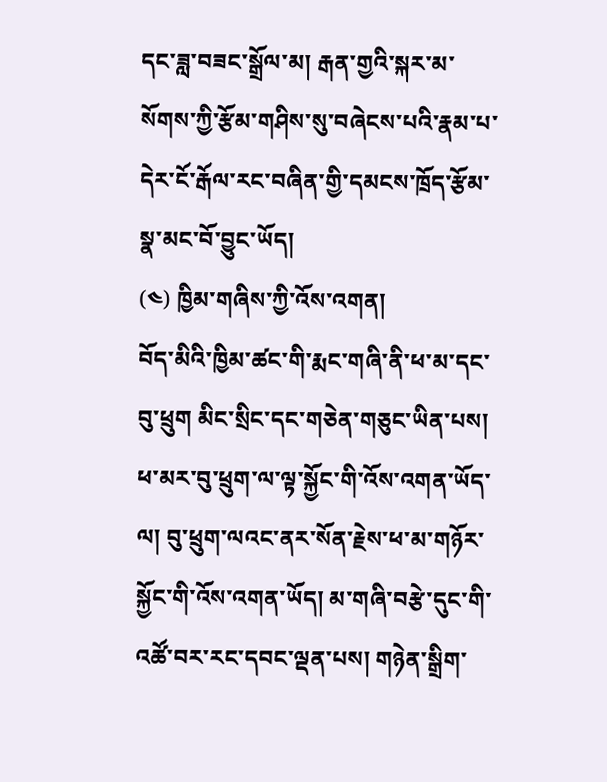དང་ཟླ་བཟང་སྒྲོལ་མ། རྒན་གྱའི་སྐར་མ་སོགས་ཀྱི་རྩོམ་གཤིས་སུ་བཞེངས་པའི་རྣམ་པ་དེར་ངོ་རྒོལ་རང་བཞིན་གྱི་དམངས་ཁྲོད་རྩོམ་སྣ་མང་བོ་བྱུང་ཡོད།
(༤) ཁྱིམ་གཞིས་ཀྱི་འོས་འགན།
བོད་མིའི་ཁྱིམ་ཚང་གི་རྨང་གཞི་ནི་ཕ་མ་དང་བུ་ཕྲུག མིང་སྲིང་དང་གཅེན་གཅུང་ཡིན་པས། ཕ་མར་བུ་ཕྲུག་ལ་ལྟ་སྐྱོང་གི་འོས་འགན་ཡོད་ལ། བུ་ཕྲུག་ལའང་ནར་སོན་རྗེས་ཕ་མ་གཉོར་སྐྱོང་གི་འོས་འགན་ཡོད། མ་གཞི་བརྩེ་དུང་གི་འཚོ་བར་རང་དབང་ལྡན་པས། གཉེན་སྒྲིག་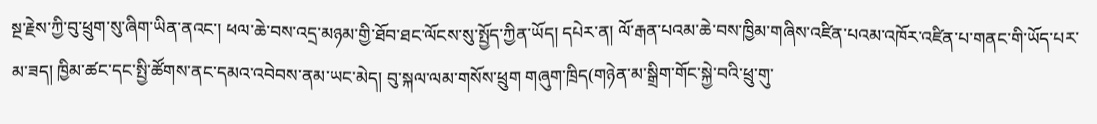སྔ་རྗེས་ཀྱི་བུ་ཕྲུག་སུ་ཞིག་ཡིན་ནའང་། ཕལ་ཆེ་བས་འདྲ་མཉམ་གྱི་ཐོབ་ཐང་ལོངས་སུ་སྤྱོད་ཀྱིན་ཡོད། དཔེར་ན། ལོ་རྒན་པའམ་ཆེ་བས་ཁྱིམ་གཞིས་འཛིན་པའམ་འཁོར་འཛིན་པ་གནང་གི་ཡོད་པར་མ་ཟད། ཁྱིམ་ཚང་དང་སྤྱི་ཚོགས་ནང་དམའ་འབེབས་ནམ་ཡང་མེད། བུ་སྐལ་ལམ་གསོས་ཕྲུག གཞུག་ཁྲིད(གཉེན་མ་སྒྲིག་གོང་སྐྱེ་བའི་ཕྲུ་གུ་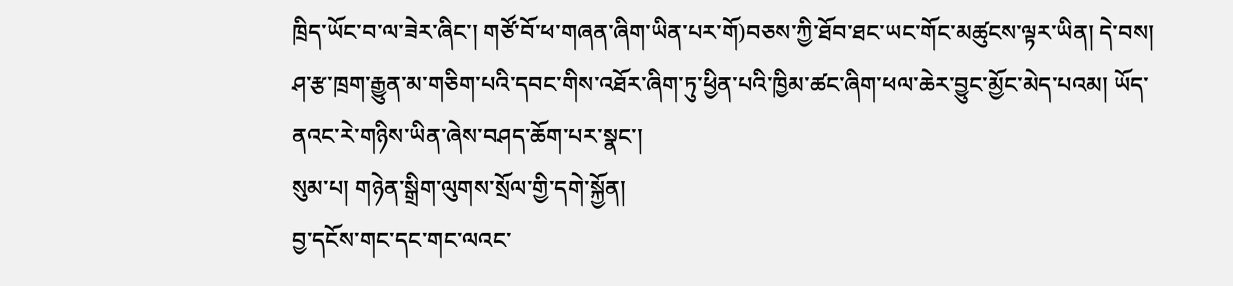ཁྲིད་ཡོང་བ་ལ་ཟེར་ཞིང་། གཙོ་བོ་ཕ་གཞན་ཞིག་ཡིན་པར་གོ)བཅས་ཀྱི་ཐོབ་ཐང་ཡང་གོང་མཚུངས་ལྟར་ཡིན། དེ་བས། ཤ་རྩ་ཁྲག་རྒྱུན་མ་གཅིག་པའི་དབང་གིས་འཐོར་ཞིག་ཏུ་ཕྱིན་པའི་ཁྱིམ་ཚང་ཞིག་ཕལ་ཆེར་བྱུང་མྱོང་མེད་པའམ། ཡོད་ནའང་རེ་གཉིས་ཡིན་ཞེས་བཤད་ཆོག་པར་སྣང་།
སུམ་པ། གཉེན་སྒྲིག་ལུགས་སྲོལ་གྱི་དགེ་སྐྱོན།
བྱ་དངོས་གང་དང་གང་ལའང་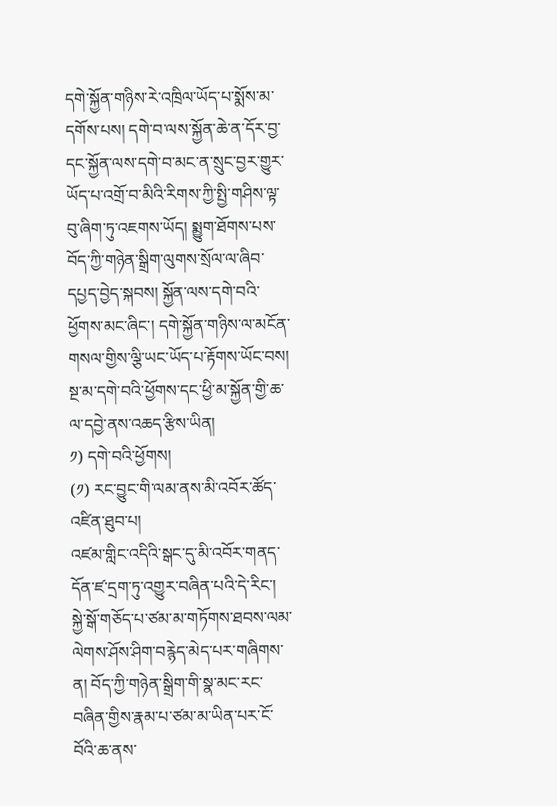དགེ་སྐྱོན་གཉིས་རེ་འཁྲིལ་ཡོད་པ་སྨོས་མ་དགོས་པས། དགེ་བ་ལས་སྐྱོན་ཆེ་ན་དོར་བྱ་དང་སྐྱོན་ལས་དགེ་བ་མང་ན་སྲུང་བྱར་གྱུར་ཡོད་པ་འགྲོ་བ་མིའི་རིགས་ཀྱི་སྤྱི་གཤིས་ལྟ་བུ་ཞིག་ཏུ་འཇགས་ཡོད། སྨྱུག་ཐོགས་པས་བོད་ཀྱི་གཉེན་སྒྲིག་ལུགས་སྲོལ་ལ་ཞིབ་དཔྱད་བྱེད་སྐབས། སྐྱོན་ལས་དགེ་བའི་ཕྱོགས་མང་ཞིང་། དགེ་སྐྱོན་གཉིས་ལ་མངོན་གསལ་གྱིས་ལྕི་ཡང་ཡོད་པ་རྟོགས་ཡོང་བས། སྔ་མ་དགེ་བའི་ཕྱོགས་དང་ཕྱི་མ་སྐྱོན་གྱི་ཆ་ལ་དབྱེ་ནས་འཆད་རྩིས་ཡིན།
༡) དགེ་བའི་ཕྱོགས།
(༡) རང་བྱུང་གི་ལམ་ནས་མི་འབོར་ཚོད་འཛིན་ཐུབ་པ།
འཛམ་གླིང་འདིའི་སྒང་དུ་མི་འབོར་གནད་དོན་ཛ་དྲག་ཏུ་འགྱུར་བཞིན་པའི་དེ་རིང་། སྐྱེ་སྒོ་གཅོད་པ་ཙམ་མ་གཏོགས་ཐབས་ལམ་ལེགས་ཤོས་ཤིག་བརྙེད་མེད་པར་གཞིགས་ན། བོད་ཀྱི་གཉེན་སྒྲིག་གི་སྣ་མང་རང་བཞིན་གྱིས་རྣམ་པ་ཙམ་མ་ཡིན་པར་ངོ་བོའི་ཆ་ནས་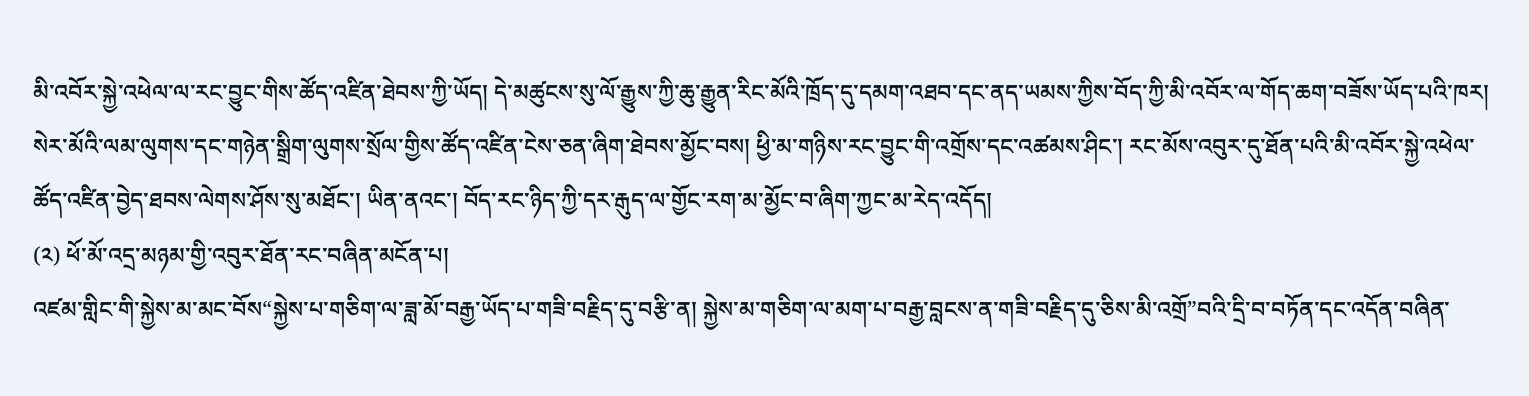མི་འབོར་སྐྱེ་འཕེལ་ལ་རང་བྱུང་གིས་ཚོད་འཛིན་ཐེབས་ཀྱི་ཡོད། དེ་མཚུངས་སུ་ལོ་རྒྱུས་ཀྱི་ཆུ་རྒྱུན་རིང་མོའི་ཁྲོད་དུ་དམག་འཐབ་དང་ནད་ཡམས་ཀྱིས་བོད་ཀྱི་མི་འབོར་ལ་གོད་ཆག་བཟོས་ཡོད་པའི་ཁར། སེར་མོའི་ལམ་ལུགས་དང་གཉེན་སྒྲིག་ལུགས་སྲོལ་གྱིས་ཚོད་འཛིན་ངེས་ཅན་ཞིག་ཐེབས་མྱོང་བས། ཕྱི་མ་གཉིས་རང་བྱུང་གི་འགྲོས་དང་འཚམས་ཤིང་། རང་མོས་འབུར་དུ་ཐོན་པའི་མི་འབོར་སྐྱེ་འཕེལ་ཚོད་འཛིན་བྱེད་ཐབས་ལེགས་ཤོས་སུ་མཐོང་། ཡིན་ནའང་། བོད་རང་ཉིད་ཀྱི་དར་རྒུད་ལ་གྱོང་རག་མ་མྱོང་བ་ཞིག་ཀྱང་མ་རེད་འདོད།
(༢) ཕོ་མོ་འདྲ་མཉམ་གྱི་འབུར་ཐོན་རང་བཞིན་མངོན་པ།
འཛམ་གླིང་གི་སྐྱེས་མ་མང་བོས“སྐྱེས་པ་གཅིག་ལ་ཟླ་མོ་བརྒྱ་ཡོད་པ་གཟི་བརྗིད་དུ་བརྩི་ན། སྐྱེས་མ་གཅིག་ལ་མག་པ་བརྒྱ་བླངས་ན་གཟི་བརྗིད་དུ་ཅིས་མི་འགྲོ”བའི་དྲི་བ་བཏོན་དང་འདོན་བཞིན་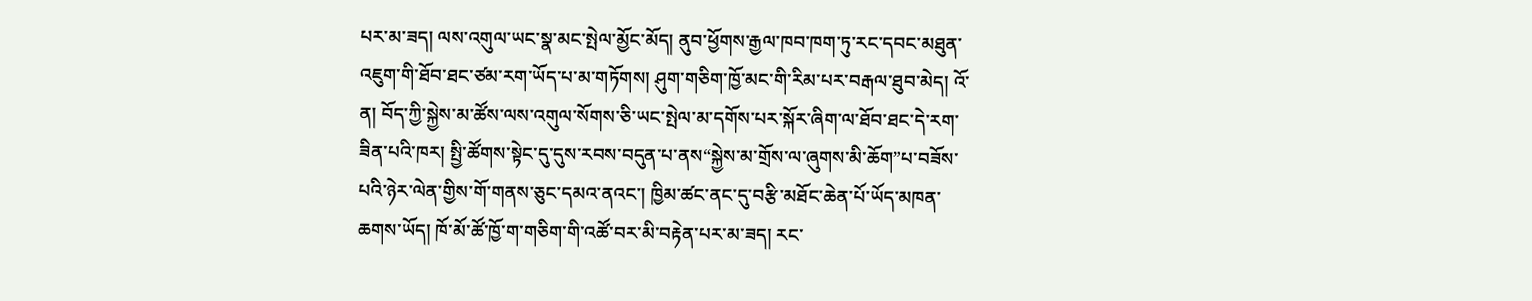པར་མ་ཟད། ལས་འགུལ་ཡང་སྣ་མང་སྤེལ་མྱོང་མོད། ནུབ་ཕྱོགས་རྒྱལ་ཁབ་ཁག་ཏུ་རང་དབང་མཐུན་འཇུག་གི་ཐོབ་ཐང་ཙམ་རག་ཡོད་པ་མ་གཏོགས། ཤུག་གཅིག་ཁྱོ་མང་གི་རིམ་པར་བརྒལ་ཐུབ་མེད། འོ་ན། བོད་ཀྱི་སྐྱེས་མ་ཚོས་ལས་འགུལ་སོགས་ཅི་ཡང་སྤེལ་མ་དགོས་པར་སྐོར་ཞིག་ལ་ཐོབ་ཐང་དེ་རག་ཟིན་པའི་ཁར། སྤྱི་ཚོགས་སྟེང་དུ་དུས་རབས་བདུན་པ་ནས“སྐྱེས་མ་གྲོས་ལ་ཞུགས་མི་ཆོག”པ་བཟོས་པའི་ཉེར་ལེན་གྱིས་གོ་གནས་ཅུང་དམའ་ནའང་། ཁྱིམ་ཚང་ནང་དུ་བརྩི་མཐོང་ཆེན་པོ་ཡོད་མཁན་ཆགས་ཡོད། ཁོ་མོ་ཚོ་ཁྱོ་ག་གཅིག་གི་འཚོ་བར་མི་བརྟེན་པར་མ་ཟད། རང་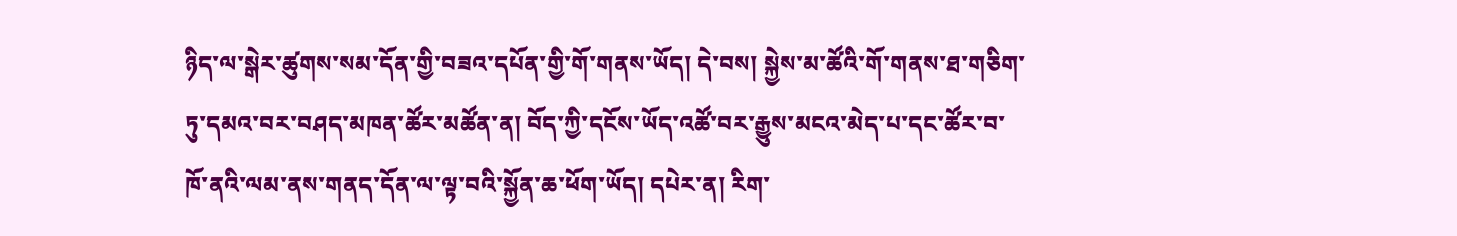ཉིད་ལ་སྒེར་ཚུགས་སམ་དོན་གྱི་བཟའ་དཔོན་གྱི་གོ་གནས་ཡོད། དེ་བས། སྐྱེས་མ་ཚོའི་གོ་གནས་ཐ་གཅིག་ཏུ་དམའ་བར་བཤད་མཁན་ཚོར་མཚོན་ན། བོད་ཀྱི་དངོས་ཡོད་འཚོ་བར་རྒྱུས་མངའ་མེད་པ་དང་ཚོར་བ་ཁོ་ནའི་ལམ་ནས་གནད་དོན་ལ་ལྟ་བའི་སྐྱོན་ཆ་ཕོག་ཡོད། དཔེར་ན། རིག་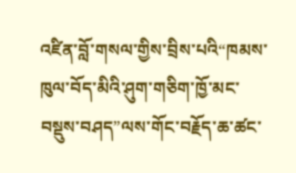འཛིན་བློ་གསལ་གྱིས་བྲིས་པའི“ཁམས་ཁུལ་བོད་མིའི་ཤུག་གཅིག་ཁྱོ་མང་བསྡུས་བཤད”ལས་གོང་བརྗོད་ཆ་ཚང་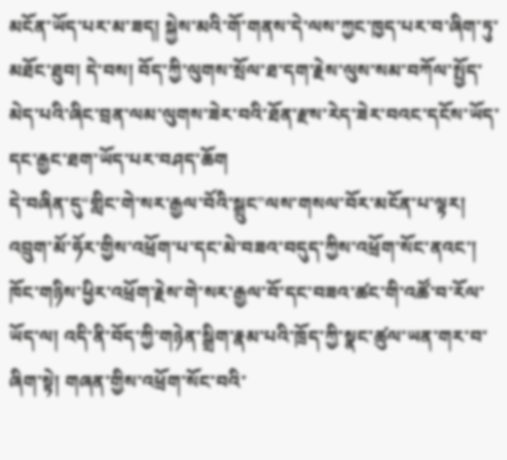མངོན་ཡོད་པར་མ་ཟད། སྐྱེས་མའི་གོ་གནས་དེ་ལས་ཀྱང་ཁྱད་པར་བ་ཞིག་ཏུ་མཐོང་ཐུབ། དེ་བས། བོད་ཀྱི་ལུགས་སྲོལ་ཐ་དག་རྗེས་ལུས་སམ་བཀོལ་སྤྱོད་མེད་པའི་ཞིང་བྲན་ལམ་ལུགས་ཟེར་བའི་ཐོན་རྫས་རེད་ཟེར་བའང་དངོས་ཡོད་དང་རྒྱང་ཐག་ཡོད་པར་བཤད་ཆོག
དེ་བཞིན་དུ“གླིང་གེ་སར་རྒྱལ་བོའི་སྒྲུང”ལས་གསལ་བོར་མངོན་པ་ལྟར། འབྲུག་མོ་ཧོར་གྱིས་འཕྲོག་པ་དང་མེ་བཟའ་བདུད་ཀྱིས་འཕྲོག་སོང་ནའང་། ཁོང་གཉིས་ཕྱིར་འཕྲོག་རྗེས་གེ་སར་རྒྱལ་བོ་དང་བཟའ་ཚང་གི་འཚོ་བ་རོལ་ཡོད་ལ། འདི་ནི་བོད་ཀྱི་གཉེན་སྒྲིག་རྣམ་པའི་ཁྲོད་ཀྱི་སྣང་ཚུལ་ཡན་གར་བ་ཞིག་སྟེ། གཞན་གྱིས་འཕྲོག་སོང་བའི་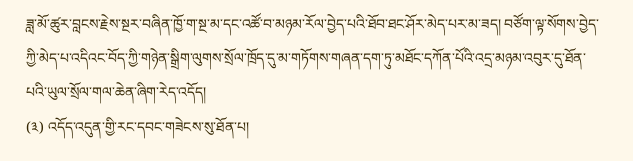ཟླ་མོ་ཚུར་བླངས་རྗེས་སྔར་བཞིན་ཁྱོ་ག་སྔ་མ་དང་འཚོ་བ་མཉམ་རོལ་བྱེད་པའི་ཐོབ་ཐང་ཤོར་མེད་པར་མ་ཟད། བཙོག་ལྟ་སོགས་བྱེད་ཀྱི་མེད་པ་འདིའང་བོད་ཀྱི་གཉེན་སྒྲིག་ལུགས་སྲོལ་ཁྲོད་དུ་མ་གཏོགས་གཞན་དག་ཏུ་མཐོང་དཀོན་པོའི་འདྲ་མཉམ་འབུར་དུ་ཐོན་པའི་ཡུལ་སྲོལ་གལ་ཆེན་ཞིག་རེད་འདོད།
(༣) འདོད་འདུན་གྱི་རང་དབང་གཟེངས་སུ་ཐོན་པ།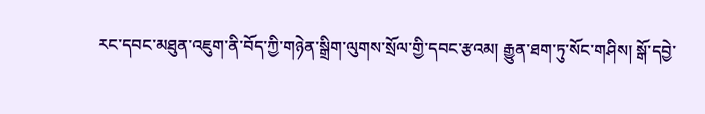རང་དབང་མཐུན་འཇུག་ནི་བོད་ཀྱི་གཉེན་སྒྲིག་ལུགས་སྲོལ་གྱི་དབང་རྩའམ། རྒྱུན་ཐག་ཏུ་སོང་གཤིས། སྒོ་དབྱེ་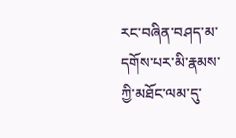རང་བཞིན་བཤད་མ་དགོས་པར་མི་རྣམས་ཀྱི་མཐོང་ལམ་དུ་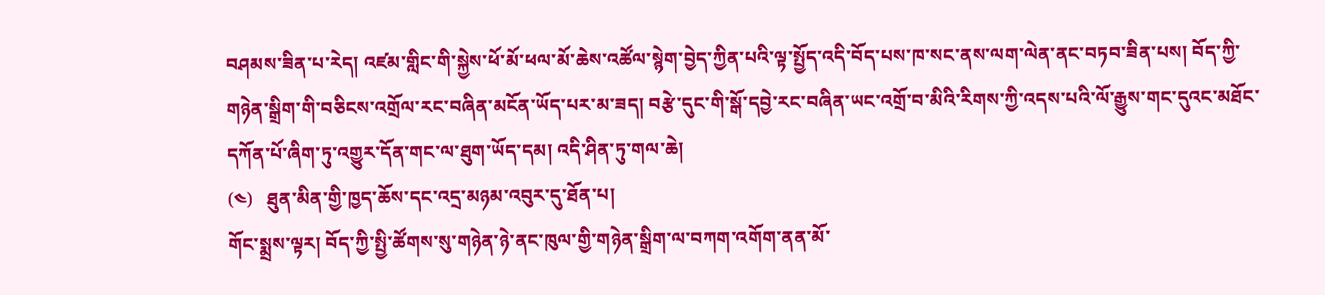བཤམས་ཟིན་པ་རེད། འཛམ་གླིང་གི་སྐྱེས་ཕོ་མོ་ཕལ་མོ་ཆེས་འཚོལ་སྙེག་བྱེད་ཀྱིན་པའི་ལྟ་སྤྱོད་འདི་བོད་པས་ཁ་སང་ནས་ལག་ལེན་ནང་བཏབ་ཟིན་པས། བོད་ཀྱི་གཉེན་སྒྲིག་གི་བཅིངས་འགྲོལ་རང་བཞིན་མངོན་ཡོད་པར་མ་ཟད། བརྩེ་དུང་གི་སྒོ་དབྱེ་རང་བཞིན་ཡང་འགྲོ་བ་མིའི་རིགས་ཀྱི་འདས་པའི་ལོ་རྒྱུས་གང་དུའང་མཐོང་དཀོན་པོ་ཞིག་ཏུ་འགྱུར་དོན་གང་ལ་ཐུག་ཡོད་དམ། འདི་ཤིན་ཏུ་གལ་ཆེ།
(༤)   ཐུན་མིན་གྱི་ཁྱད་ཆོས་དང་འདྲ་མཉམ་འབུར་དུ་ཐོན་པ།
གོང་སྨྲས་ལྟར། བོད་ཀྱི་སྤྱི་ཚོགས་སུ་གཉེན་ཉེ་ནང་ཁུལ་གྱི་གཉེན་སྒྲིག་ལ་བཀག་འགོག་ནན་མོ་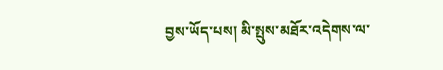བྱས་ཡོད་པས། མི་སྤུས་མཐོར་འདེགས་ལ་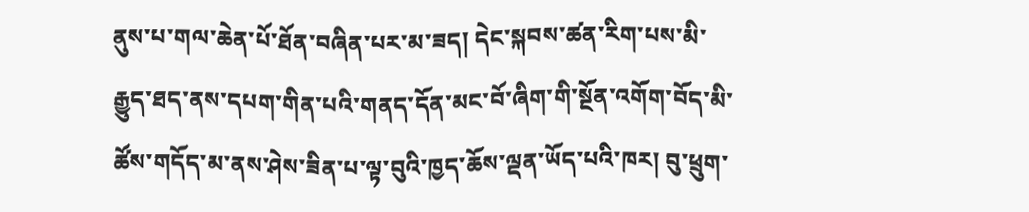ནུས་པ་གལ་ཆེན་པོ་ཐོན་བཞིན་པར་མ་ཟད། དེང་སྐབས་ཚན་རིག་པས་མི་རྒྱུད་ཐད་ནས་དཔག་གིན་པའི་གནད་དོན་མང་བོ་ཞིག་གི་སྔོན་འགོག་བོད་མི་ཚོས་གདོད་མ་ནས་ཤེས་ཟིན་པ་ལྟ་བུའི་ཁྱད་ཆོས་ལྡན་ཡོད་པའི་ཁར། བུ་ཕྲུག་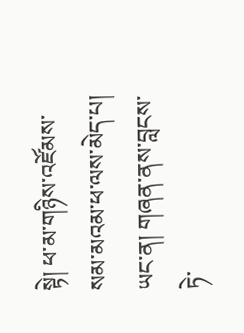སྟེ། ཕ་མ་གཉིས་འཛོམས་སམ་མའམ་ཕ་ལས་མེད་པ། ཡང་ན། གཞན་ནས་བླངས་ཏེ་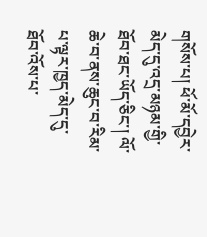གསོས་པ། ཕོ་མོ་དབྱེར་མེད་དུ་འདྲ་མཉམ་གྱི་ཐོབ་ཐང་ཡོད་ཅིང་། ལོ་ཆེ་བ་ནས་ཆུང་བ་རིམ་པ་ལྟར་ཁྱད་མེད་དུ་ཐོབ་འོས་པ་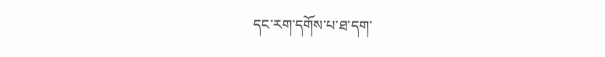དང་རག་དགོས་པ་ཐ་དག་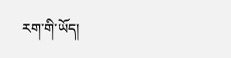རག་གི་ཡོད།